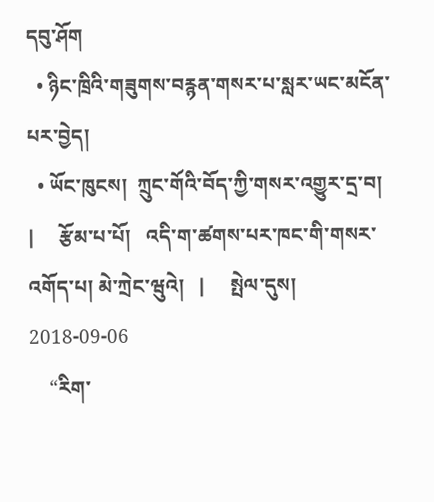དབུ་ཤོག
  • ཉིང་ཁྲིའི་གཟུགས་བརྙན་གསར་པ་སླར་ཡང་མངོན་པར་བྱེད།
  • ཡོང་ཁུངས།  ཀྲུང་གོའི་བོད་ཀྱི་གསར་འགྱུར་དྲ་བ།   |     རྩོམ་པ་པོ།   འདི་ག་ཚགས་པར་ཁང་གི་གསར་འགོད་པ། མེ་ཀྲེང་ཝུའེ།   |     སྤེལ་དུས།  2018-09-06
    “རིག་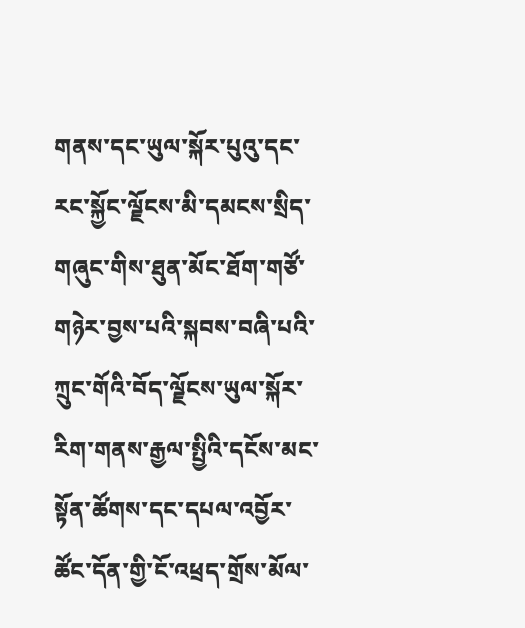གནས་དང་ཡུལ་སྐོར་པུའུ་དང་རང་སྐྱོང་ལྗོངས་མི་དམངས་སྲིད་གཞུང་གིས་ཐུན་མོང་ཐོག་གཙོ་གཉེར་བྱས་པའི་སྐབས་བཞི་པའི་ཀྲུང་གོའི་བོད་ལྗོངས་ཡུལ་སྐོར་རིག་གནས་རྒྱལ་སྤྱིའི་དངོས་མང་སྟོན་ཚོགས་དང་དཔལ་འབྱོར་ཚོང་དོན་གྱི་ངོ་འཕྲད་གྲོས་མོལ་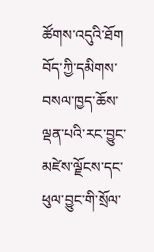ཚོགས་འདུའི་ཐོག བོད་ཀྱི་དམིགས་བསལ་ཁྱད་ཆོས་ལྡན་པའི་རང་བྱུང་མཛེས་ལྗོངས་དང་ཕུལ་བྱུང་གི་སྲོལ་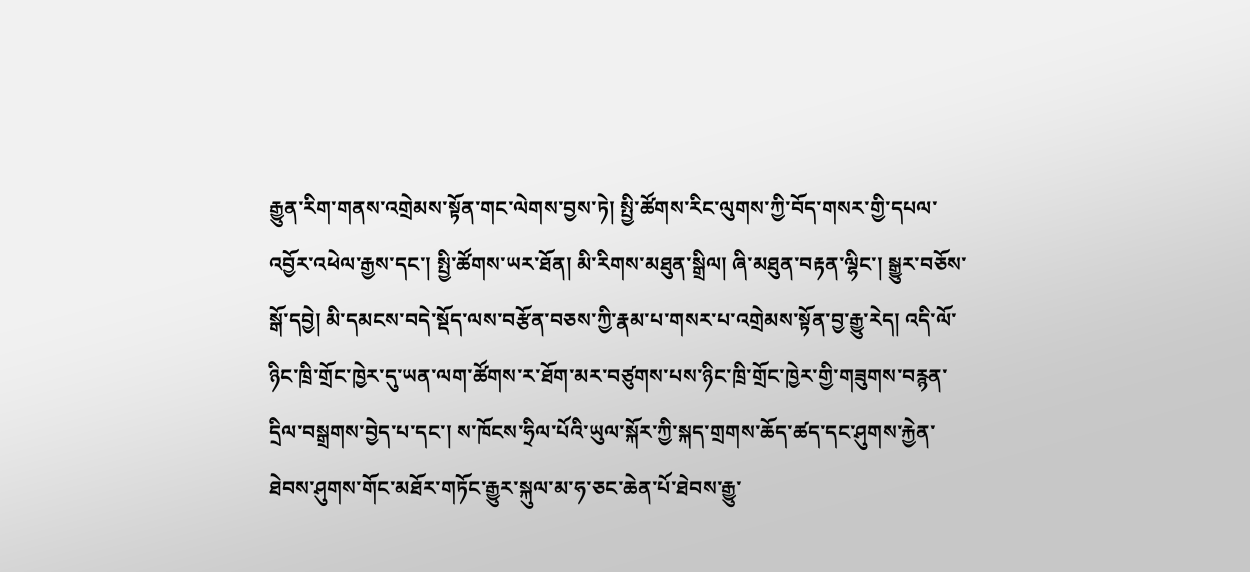རྒྱུན་རིག་གནས་འགྲེམས་སྟོན་གང་ལེགས་བྱས་ཏེ། སྤྱི་ཚོགས་རིང་ལུགས་ཀྱི་བོད་གསར་གྱི་དཔལ་འབྱོར་འཕེལ་རྒྱས་དང་། སྤྱི་ཚོགས་ཡར་ཐོན། མི་རིགས་མཐུན་སྒྲིལ། ཞི་མཐུན་བརྟན་ལྷིང་། སྒྱུར་བཅོས་སྒོ་དབྱེ། མི་དམངས་བདེ་སྡོད་ལས་བརྩོན་བཅས་ཀྱི་རྣམ་པ་གསར་པ་འགྲེམས་སྟོན་བྱ་རྒྱུ་རེད། འདི་ལོ་ཉིང་ཁྲི་གྲོང་ཁྱེར་དུ་ཡན་ལག་ཚོགས་ར་ཐོག་མར་བཙུགས་པས་ཉིང་ཁྲི་གྲོང་ཁྱེར་གྱི་གཟུགས་བརྙན་དྲིལ་བསྒྲགས་བྱེད་པ་དང་། ས་ཁོངས་ཧྲིལ་པོའི་ཡུལ་སྐོར་ཀྱི་སྐད་གྲགས་ཆོད་ཚད་དང་ཤུགས་རྐྱེན་ཐེབས་ཤུགས་གོང་མཐོར་གཏོང་རྒྱུར་སྐུལ་མ་ཧ་ཅང་ཆེན་པོ་ཐེབས་རྒྱུ་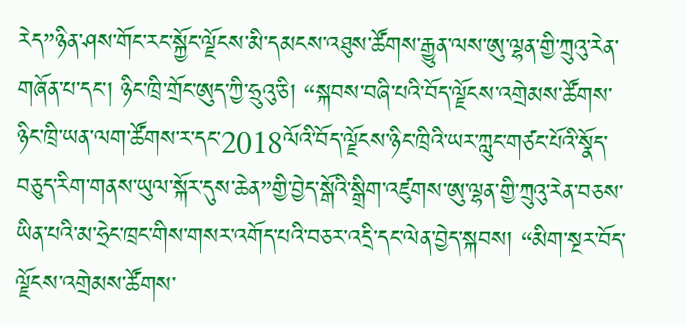རེད”ཉིན་ཤས་གོང་རང་སྐྱོང་ལྗོངས་མི་དམངས་འཐུས་ཚོགས་རྒྱུན་ལས་ཨུ་ལྷན་གྱི་ཀྲུའུ་རེན་གཞོན་པ་དང་། ཉིང་ཁྲི་གྲོང་ཨུད་ཀྱི་ཧྲུའུ་ཅི། “སྐབས་བཞི་པའི་བོད་ལྗོངས་འགྲེམས་ཚོགས་ཉིང་ཁྲི་ཡན་ལག་ཚོགས་ར་དང་2018ལོའི་བོད་ལྗོངས་ཉིང་ཁྲིའི་ཡར་ཀླུང་གཙང་པོའི་སྣོད་བཅུད་རིག་གནས་ཡུལ་སྐོར་དུས་ཆེན”གྱི་བྱེད་སྒོའི་སྒྲིག་འཛུགས་ཨུ་ལྷན་གྱི་ཀྲུའུ་རེན་བཅས་ཡིན་པའི་མ་ཧྲེང་ཁྲང་གིས་གསར་འགོད་པའི་བཅར་འདྲི་དང་ལེན་བྱེད་སྐབས། “མིག་སྔར་བོད་ལྗོངས་འགྲེམས་ཚོགས་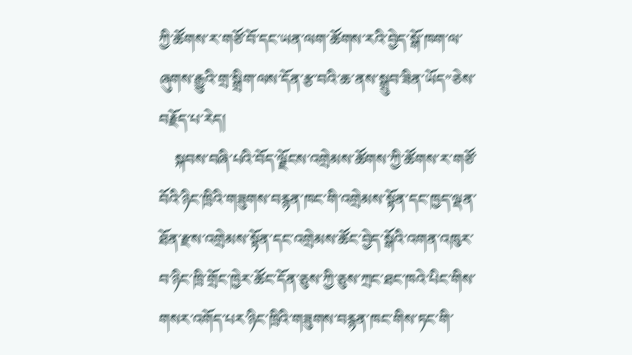ཀྱི་ཚོགས་ར་གཙོ་བོ་དང་ཡན་ལག་ཚོགས་རའི་བྱེད་སྒོ་ཁག་ལ་ཞུགས་རྒྱུའི་གྲ་སྒྲིག་ལས་དོན་རྩ་བའི་ཆ་ནས་སྒྲུབ་ཟིན་ཡོད”ཅེས་བརྗོད་པ་རེད།
    སྐབས་བཞི་པའི་བོད་ལྗོངས་འགྲེམས་ཚོགས་ཀྱི་ཚོགས་ར་གཙོ་བོའི་ཉིང་ཁྲིའི་གཟུགས་བརྙན་ཁང་གི་འགྲེམས་སྟོན་དང་ཁྱད་ལྡན་ཐོན་རྫས་འགྲེམས་སྟོན་དང་འགྲེམས་ཚོང་བྱེད་སྒོའི་འགན་འཁུར་བ་ཉིང་ཁྲི་གྲོང་ཁྱེར་ཚོང་དོན་ཅུས་ཀྱི་ཅུས་ཀྲང་ཐང་ཁའེ་པིང་གིས་གསར་འགོད་པར་ཉིང་ཁྲིའི་གཟུགས་བརྙན་ཁང་གིས་ཏང་གི་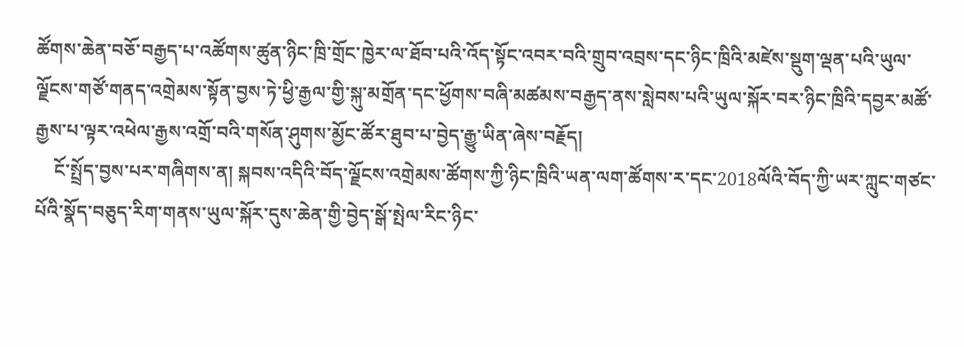ཚོགས་ཆེན་བཅོ་བརྒྱད་པ་འཚོགས་ཚུན་ཉིང་ཁྲི་གྲོང་ཁྱེར་ལ་ཐོབ་པའི་འོད་སྟོང་འབར་བའི་གྲུབ་འབྲས་དང་ཉིང་ཁྲིའི་མཛེས་སྡུག་ལྡན་པའི་ཡུལ་ལྗོངས་གཙོ་གནད་འགྲེམས་སྟོན་བྱས་ཏེ་ཕྱི་རྒྱལ་གྱི་སྐུ་མགྲོན་དང་ཕྱོགས་བཞི་མཚམས་བརྒྱད་ནས་སླེབས་པའི་ཡུལ་སྐོར་བར་ཉིང་ཁྲིའི་དབྱར་མཚོ་རྒྱས་པ་ལྟར་འཕེལ་རྒྱས་འགྲོ་བའི་གསོན་ཤུགས་མྱོང་ཚོར་ཐུབ་པ་བྱེད་རྒྱུ་ཡིན་ཞེས་བརྗོད།
    ངོ་སྤྲོད་བྱས་པར་གཞིགས་ན། སྐབས་འདིའི་བོད་ལྗོངས་འགྲེམས་ཚོགས་ཀྱི་ཉིང་ཁྲིའི་ཡན་ལག་ཚོགས་ར་དང་2018ལོའི་བོད་ཀྱི་ཡར་ཀླུང་གཙང་པོའི་སྣོད་བཅུད་རིག་གནས་ཡུལ་སྐོར་དུས་ཆེན་གྱི་བྱེད་སྒོ་སྤེལ་རིང་ཉིང་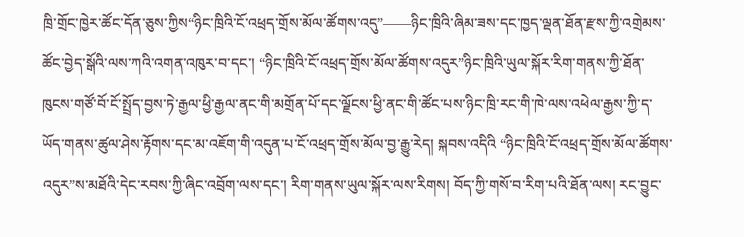ཁྲི་གྲོང་ཁྱེར་ཚོང་དོན་ཅུས་ཀྱིས“ཉིང་ཁྲིའི་ངོ་འཕྲད་གྲོས་མོལ་ཚོགས་འདུ”——ཉིང་ཁྲིའི་ཞིམ་ཟས་དང་ཁྱད་ལྡན་ཐོན་རྫས་ཀྱི་འགྲེམས་ཚོང་བྱེད་སྒོའི་ལས་ཀའི་འགན་འཁུར་བ་དང་། “ཉིང་ཁྲིའི་ངོ་འཕྲད་གྲོས་མོལ་ཚོགས་འདུར”ཉིང་ཁྲིའི་ཡུལ་སྐོར་རིག་གནས་ཀྱི་ཐོན་ཁུངས་གཙོ་བོ་ངོ་སྤྲོད་བྱས་ཏེ་རྒྱལ་ཕྱི་རྒྱལ་ནང་གི་མགྲོན་པོ་དང་ལྗོངས་ཕྱི་ནང་གི་ཚོང་པས་ཉིང་ཁྲི་རང་གི་ཁེ་ལས་འཕེལ་རྒྱས་ཀྱི་ད་ཡོད་གནས་ཚུལ་ཤེས་རྟོགས་དང་མ་འཇོག་གི་འདུན་པ་ངོ་འཕྲད་གྲོས་མོལ་བྱ་རྒྱུ་རེད། སྐབས་འདིའི “ཉིང་ཁྲིའི་ངོ་འཕྲད་གྲོས་མོལ་ཚོགས་འདུར”ས་མཐོའི་དེང་རབས་ཀྱི་ཞིང་འབྲོག་ལས་དང་། རིག་གནས་ཡུལ་སྐོར་ལས་རིགས། བོད་ཀྱི་གསོ་བ་རིག་པའི་ཐོན་ལས། རང་བྱུང་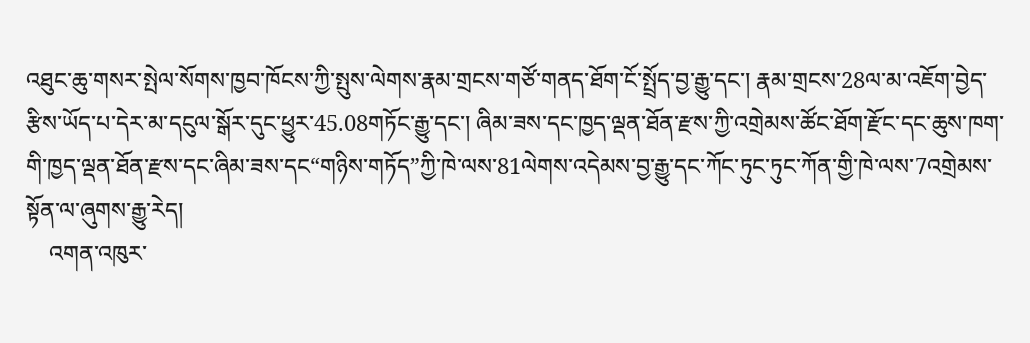འཐུང་ཆུ་གསར་སྤེལ་སོགས་ཁྱབ་ཁོངས་ཀྱི་སྤུས་ལེགས་རྣམ་གྲངས་གཙོ་གནད་ཐོག་ངོ་སྤྲོད་བྱ་རྒྱུ་དང་། རྣམ་གྲངས་28ལ་མ་འཇོག་བྱེད་རྩིས་ཡོད་པ་དེར་མ་དངུལ་སྒོར་དུང་ཕྱུར་45.08གཏོང་རྒྱུ་དང་། ཞིམ་ཟས་དང་ཁྱད་ལྡན་ཐོན་རྫས་ཀྱི་འགྲེམས་ཚོང་ཐོག་རྫོང་དང་ཆུས་ཁག་གི་ཁྱད་ལྡན་ཐོན་རྫས་དང་ཞིམ་ཟས་དང“གཉིས་གཏོད”ཀྱི་ཁེ་ལས་81ལེགས་འདེམས་བྱ་རྒྱུ་དང་ཀོང་ཏུང་ཏུང་ཀོན་གྱི་ཁེ་ལས་7འགྲེམས་སྟོན་ལ་ཞུགས་རྒྱུ་རེད།
    འགན་འཁུར་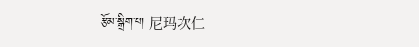རྩོམ་སྒྲིག་པ། 尼玛次仁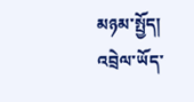མཉམ་སྤྱོད།
འབྲེལ་ཡོད་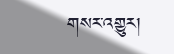གསར་འགྱུར།